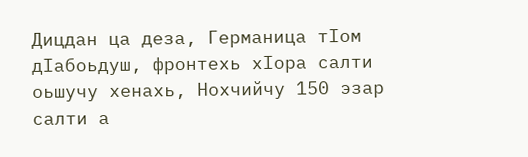Дицдан ца деза, Германица тӏом дӏабоьдуш, фронтехь хӏора салти оьшучу хенахь, Нохчийчу 150 эзар салти а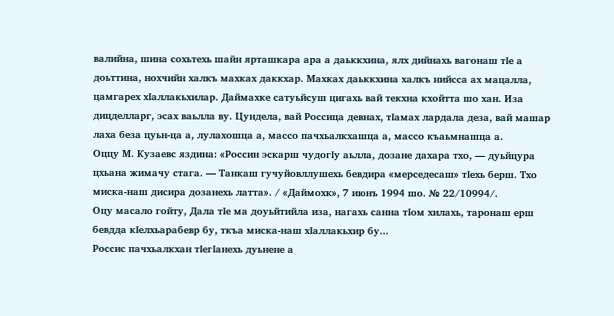валийна, шина сохьтехь шайн ярташкара ара а даьккхина, ялх дийнахь вагонаш тӏе а доьттина, нохчийн халкъ махках даккхар. Махках даьккхина халкъ нийсса ах мацалла, цамгарех хӏаллакьхилар. Даймахке сатуьйсуш цигахь вай текхна кхойтта шо хан. Иза дицделларг, эсах ваьлла ву. Цундела, вай Россица девнах, тӏамах лардала деза, вай машар лаха беза цуьн-ца а, лулахошца а, массо пачхьалкхашца а, массо къаьмнашца а.
Оццу М. Кузаевс яздина: «Россин эскарш чудогӏу аьлла, дозане дахара тхо, — дуьйцура цхьана жимачу стага. — Танкаш гучуйовллушехь бевдира «мерседесаш» тӏехь берш. Тхо миска-наш дисира дозанехь латта». / «Даймохк», 7 июнъ 1994 шо. № 22/10994/.
Оцу масало гойту, Дала тӏе ма доуьйтийла иза, нагахь санна тӏом хилахь, таронаш ерш бевдда кӏелхьарабевр бу, ткъа миска-наш хӏаллакьхир бу...
Россис пачхьалкхан тӏегӏанехь дуьнене а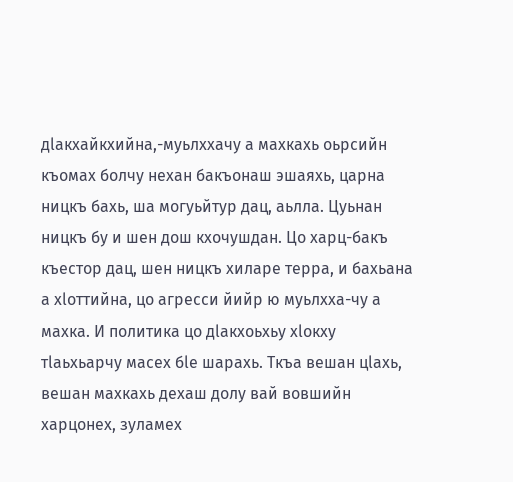дӏакхайкхийна,-муьлххачу а махкахь оьрсийн къомах болчу нехан бакъонаш эшаяхь, царна ницкъ бахь, ша могуьйтур дац, аьлла. Цуьнан ницкъ бу и шен дош кхочушдан. Цо харц-бакъ къестор дац, шен ницкъ хиларе терра, и бахьана а хӏоттийна, цо агресси йийр ю муьлхха-чу а махка. И политика цо дӏакхоьхьу хӏокху тӏаьхьарчу масех бӏе шарахь. Ткъа вешан цӏахь, вешан махкахь дехаш долу вай вовшийн харцонех, зуламех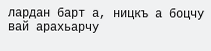лардан барт а, ницкъ а боцчу вай арахьарчу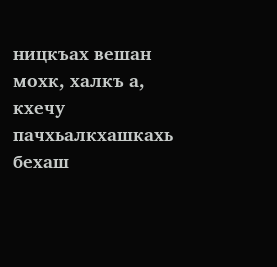ницкъах вешан мохк, халкъ а, кхечу пачхьалкхашкахь бехаш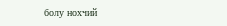болу нохчий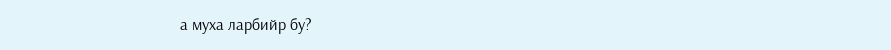а муха ларбийр бу?